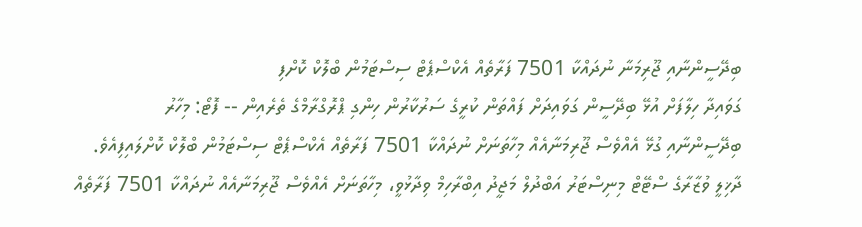ބިދޭސީންނާއި ޖޫރިމަނާ ނުދައްކާ 7501 ފަރާތެއް އެކްސްޕެޓް ސިސްޓަމުން ބްލޮކް ކޮށްފި
ގަވައިދާ ހިލާފަށް އުޅޭ ބިދޭސީން ގަވައިދަށް ފައްތަން ކުރީގެ ސަރުކާރުން ހިންގި ޕްރޮގްރާމްގެ ތެރެއިން -- ފޮޓޯ: މިހާރު
ބިދޭސީންނާއި ގުޅޭ އެއްވެސް ޖޫރިމަނާއެއް މިހާތަނަށް ނުދައްކާ 7501 ފަރާތެއް އެކްސްޕެޓް ސިސްޓަމުން ބްލޮކް ކޮށްލައިފިއެވެ.
ދާޚިލީ ވުޒާރާގެ ސްޓޭޓް މިނިސްޓަރު އަބްދުލް މަޖީދު އިބްރާހިމް ވިދާޅުވީ، މިހާތަނަށް އެއްވެސް ޖޫރިމަނާއެއް ނުދައްކާ 7501 ފަރާތެއް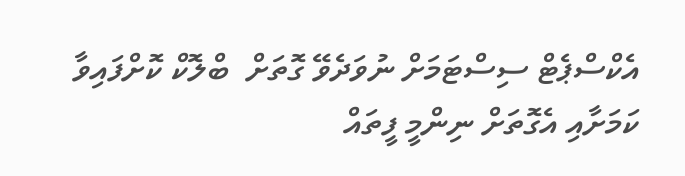އެކްސްޕެޓް ސިސްޓަމަށް ނުވަދެވޭ ގޮތަށް  ބްލޮކް ކޮށްފައިވާ ކަމަށާއި އެގޮތަށް ނިންމީ ފީތައް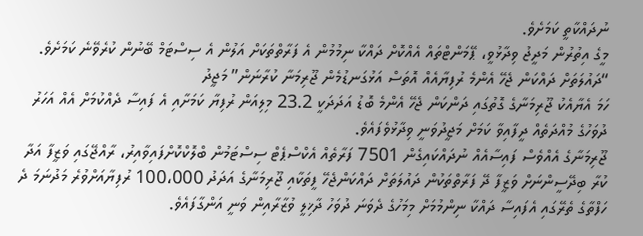ނުދައްކާތީ ކަމަށެވެ.
މީގެ އިތުރުން މަދީޖު ވިދާޅުވީ، ޕޭމަންޓްތައް އެއްކޮށް ދައްކާ ނިމުމުން އެ ފަރާތްތަކަށް އަލުން އެ ސިސްޓަމް ބޭނުން ކުރެވޭނެ ކަމަށެވެ.
“ދައުލަތަށް ދައްކަން ޖެހޭ އެންމެ ރުފިޔާއެއް އޮތަސް އަޅުގަނޑުމެން ޖޫރިމަނާ ކުރާނަން” މަޖީދު
ހަމަ އެޔާއެކު ޖޫރިމަނާގެ ގޮތުގައި ދަންކަން ޖެހޭ އެންމެ ބޮޑު އަދަދަކީ 23.2 މިލިއަން ރުފިޔާ ކަމަށާއި އެ ފައިސާ ދެއްކުމަށް އެއް އަހަރު ދުވަހުގެ މުއްދަތެއް ދީފާއިވާ ކަމަށް މަޖީދުވަނީ ވިދާޅުވެފައެވެ.
ޖޫރިމަނާގެ އެއްވެސް ފައިސާއެއް ނުދައްކައިގެން 7501 ފަރާތެއް އެކްސްޕެޓް ސިސްޓަމުން ބްލޮކްކޮށްފައިވާއިރު، ރާއްޖޭގައި ވަޒީފާ އަދާ ކުރާ ބިދޭސީންނަށް ވަޒީފާ ދޭ ފަރާތްތަކުން ދައުލަތަށް ދައްކަންޖެހޭ ފީތަކާއި ޖޫރިމަނާގެ އަދަދު 100،000 ރުފިޔާއަށްވުރެ މަދުނަމަ ދެ ހަފްތާގެ ތެރޭގައި އެފައިސާ ދައްކާ ނިންމުމަށް މިމަހުގެ ދެވަނަ ދުވަހު ދާޚިލީ ވުޒާރާއިން ވަނީ އަންގާފައެވެ.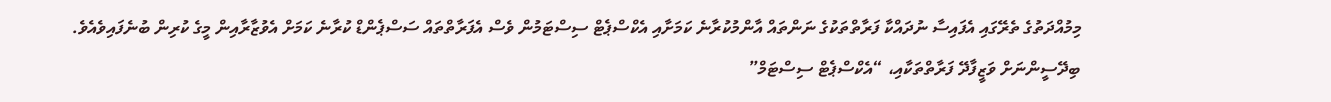މިމުއްދަތުގެ ތެރޭގައި އެފައިސާ ނުދައްކާ ފަރާތްތަކުގެ ނަންތައް އާންމުކުރާނެ ކަމަށާއި އެކްސްޕެޓް ސިސްޓަމުން ވެސް އެފަރާތްތައް ސަސްޕެންޑް ކުރާނެ ކަމަށް އެވުޒާރާއިން މީގެ ކުރިން ބުނެފައިވެއެވެ.
ބިދޭސީންނަށް ވަޒީފާދޭ ފަރާތްތަކާއި، “އެކްސްޕެޓް ސިސްޓަމް”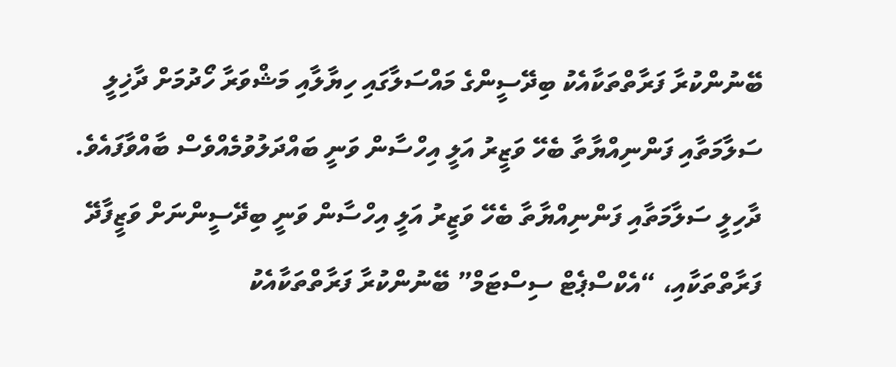ބޭނުންކުރާ ފަރާތްތަކާއެކު ބިދޭސީންގެ މައްސަލާގައި ހިޔާލާއި މަޝްވަރާ ހޯދުމަށް ދާޚިލީ ސަލާމަތާއި ފަންނިއްޔާތާ ބެހޭ ވަޒީރު އަލީ އިހްސާން ވަނީ ބައްދަލުވުމެއްވެސް ބާއްވާފައެވެ.
ދާހިލީ ސަލާމަތާއި ފަންނިއްޔާތާ ބެހޭ ވަޒީރު އަލީ އިހްސާން ވަނީ ބިދޭސީންނަށް ވަޒީފާދޭ ފަރާތްތަކާއި، “އެކްސްޕެޓް ސިސްޓަމް” ބޭނުންކުރާ ފަރާތްތަކާއެކު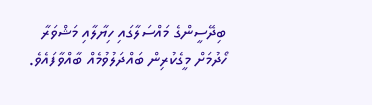ބިދޭސީންގެ މައްސަލާގައި ހިޔާލާއި މަޝްވަރާ ހޯދުމަށް މީގެކުރިން ބައްދަލުވުމެއް ބާއްވާފައެވެ.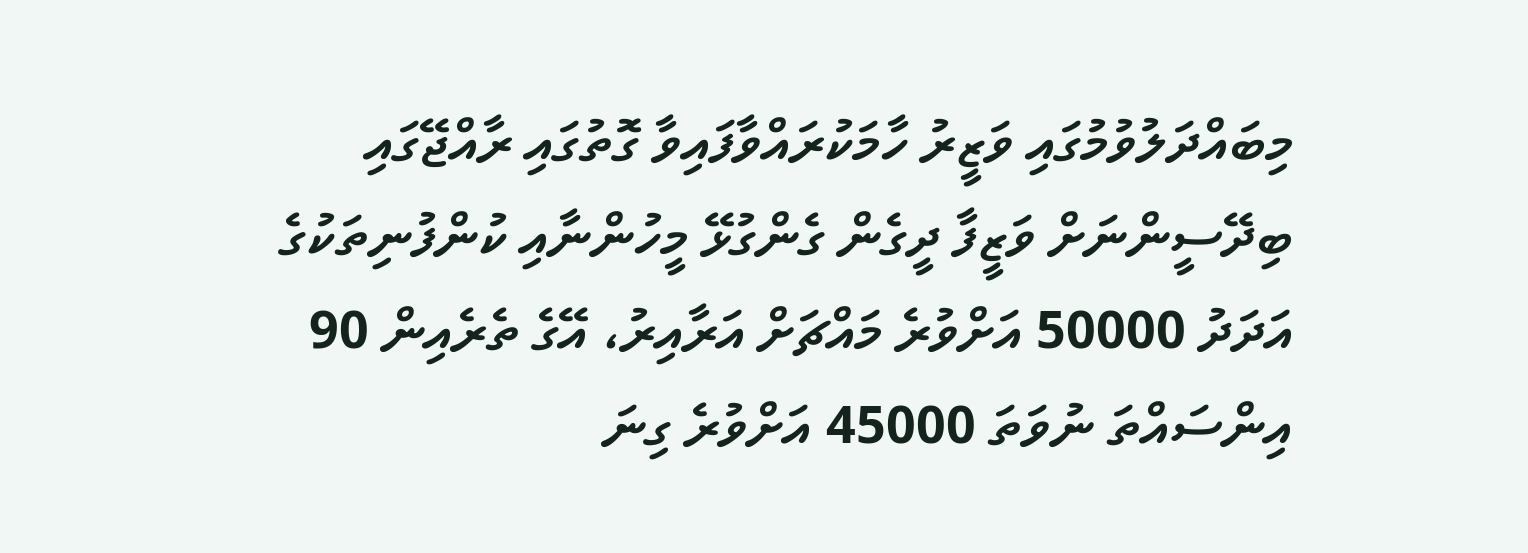މިބައްދަލުވުމުގައި ވަޒީރު ހާމަކުރައްވާފައިވާ ގޮތުގައި ރާއްޖޭގައި ބިދޭސީންނަށް ވަޒީފާ ދީގެން ގެންގުޅޭ މީހުންނާއި ކުންފުނިތަކުގެ އަދަދު 50000 އަށްވުރެ މައްޗަށް އަރާއިރު، އޭގެ ތެރެއިން 90 އިންސައްތަ ނުވަތަ 45000 އަށްވުރެ ގިނަ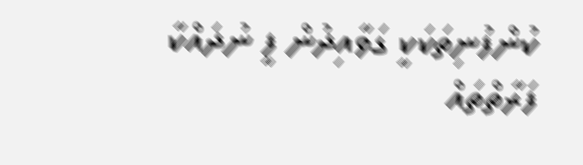ކުންފުނިތަކަކީ ގަވާއިދުން ފީ ނުދައްކާ ފަރާތްތައް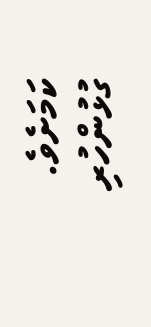ކަމަށެވެ.
ގުޅުންހުރި